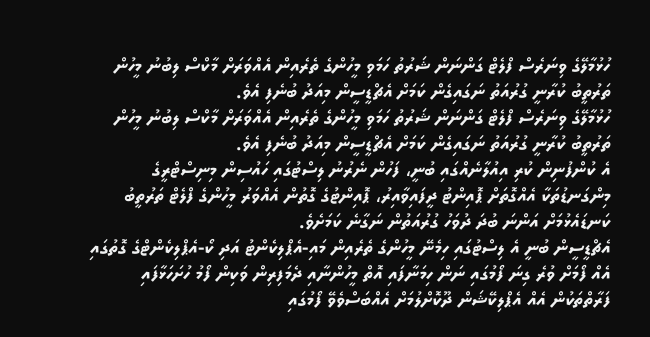ހުޅުމާލޭގެ ވިނަރެސް ފްލެޓް ގަންނަން ޝަރުތު ހަމަވި މީހުންގެ ތެރެއިން އެއްވަރަށް މާކްސް ލިބުނު މީހުން ތަރުތީބު ކުރާނީ ގުރުއަތު ނަގައިގެން ކަމަށް އެޗްޑީސީން މިއަދު ބުނެފި އެވެ.
ހުޅުމާލޭގެ ވިނަރެސް ފްލެޓް ގަންނަން ޝަރުތު ހަމަވި މީހުންގެ ތެރެއިން އެއްވަރަށް މާކްސް ލިބުނު މީހުން ތަރުތީބު ކުރާނީ ގުރުއަތު ނަގައިގެން ކަމަށް އެޗްޑީސީން މިއަދު ބުނެފި އެވެ.
އެ ކުންފުނިން ކުރި އިއުލާނެއްގައި ބުނީ، ފަހުން ނެރުނު ލިސްޓުގައި ހައުސިން މިނިސްޓްރީގެ މިންގަނޑުތަކާ އެއްގޮތަށް ޕޮއިންޓު ދީފައިވާއިރު، ޕޮއިންޓުގެ ގޮތުން އެއްވަރު މީހުންގެ ފްލެޓް ތަރުތީބު ކަނޑައެޅުމަށް އަންނަ ބުދަ ދުވަހު ގުރުއަތުން ނަގާނެ ކަމަށެވެ.
އެޗްޑީސީން ބުނީ އެ ލިސްޓުގައި ހިމެނޭ މީހުންގެ ތެރެއިން މައި-އެޕްލިކެންޓު އަދި ކޯ-އެޕްލިކެންޓްގެ ގޮތުގައި އެއް ފޯމަށް ވުރެ ގިނަ ފޯމުގައި ނަން ހިމަނާފައި އޮތް މީހުންނާއި ދެމަފިރިން ވަކިން ފޯމު ހުށަހަޅާފައި ފަރާތްތަކުން އެއް އެޕްލިކޭޝަން ދޫކޮށްލުމަށް އެއްބަސްވެވޭ ފޯމުގައި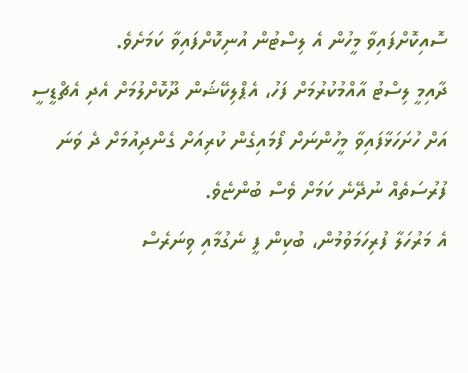ސޮއިކޮށްފައިވާ މީހުން އެ ލިސްޓުން އުނިކޮށްފައިވާ ކަމަށެވެ.
ދާއިމީ ލިސްޓު އާއްމުކުރުމަށް ފަހު، އެޕްލިކޭޝަން ދޫކޮށްލުމަށް އެދި އެޗްޑީސީ އަށް ހުށަހަޅާފައިވާ މީހުންނަށް ފޯމައިގެން ކުރިއަށް ގެންދިއުމަށް ދެ ވަނަ ފުރުސަތެއް ނުދޭނެ ކަމަށް ވެސް ބުންޏެވެ.
އެ މަރުހަލާ ފުރިހަމަވުމުން، ބުކިން ފީ ނެގުމާއި ވިނަރެސް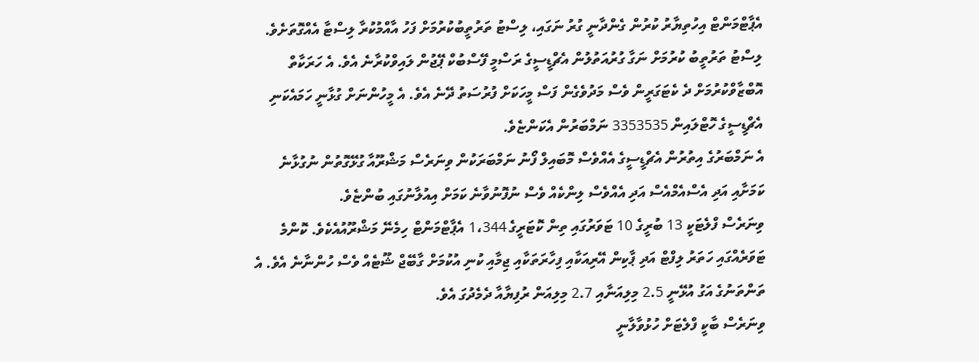އެޕާޓްމަންޓް އިހުތިޔާރު ކުރުން ގެންދާނީ ގުރު ނަގައި، ލިސްޓު ތަރުތީބުކުރުމަށް ފަހު އާއްމުކުރާ ލިސްޓާ އެއްގޮތަށެވެ.
ލިސްޓު ތަރުތީބު ކުރުމަށް ނަގާ ގުރުއަތުލުން އެޗްޑީސީގެ ރަސްމީ ފޭސްބުކް ޕޭޖުން ލައިވްކުރާނެ އެވެ. އެ ހަރަކާތް އޮބްޒާވްކުރުމަށް ދެ ކެޓަގަރީން ވެސް މަދުވެގެން ފަސް މީހަކަށް ފުރުސަތު ދޭނެ އެވެ. އެ މީހުންނަށް ގުޅާނީ ހަމައެކަނި އެޗްޑީސީގެ ހޮޓްލައިން 3353535 ނަމްބަރުން އެކަންޏެވެ.
އެ ނަމްބަރުގެ އިތުރުން އެޗްޑީސީގެ އެއްވެސް މޮބައިލް ފޯނު ނަމްބަރަކުން ވިނަރެސް މަޝްރޫއާ ގުޅޭގޮތުން ނުގުޅާނެ ކަމަށާއި އަދި އެސްއެމްއެސް އަދި އެއްވެސް ލިންކެއް ވެސް ނުފޮނުވާނެ ކަމަށް އިއުލާނުގައި ބުންޏެވެ.
ވިނަރެސް ފްލެޓަކީ 13 ބުރީގެ 10 ޓަވަރުގައި ތިން ކޮޓަރީގެ 1،344 އެޕާޓްމަންޓް ހިމެނޭ މަޝްރޫއުއެކެވެ. ކޮންމެ ޓަވަރެއްގައި ހަތަރު ލިފްޓް އަދި ޕާކިން އޭރިއަކާއި ފިހާރަތަކާއި ޖިމާއި ކުނި އުކުމަށް ގާބޭޖް ޝޫޓެއް ވެސް ހުންނާނެ އެވެ. އެ ތަންތަނުގެ އަގު އުޅޭނީ 2.5 މިލިއަނާއި 2.7 މިލިއަން ރުފިޔާއާ ދެމެދުގަ އެވެ.
ވިނަރެސް ބާކީ ފްލެޓަށް ހުޅުވާލާނީ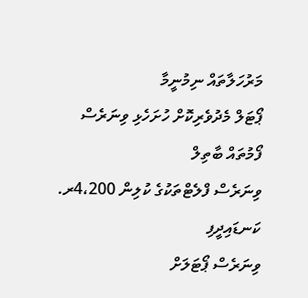މަރުހަލާތައް ނިމުނީމާ
ޕޯޓަލް މެދުވެރިކޮށް ހުށަހެޅި ވިނަރެސް ފޯމުތައް ބާތިލް
ވިނަރެސް ފްލެޓްތަކުގެ ކުލިން 4،200ރ. ކަނޑައިދީފި
ވިނަރެސް ޕޯޓަލަށް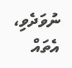ނުވަދެވި، އެތައް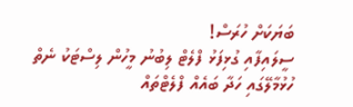ބަޔަކަށް ހުރަސް!
ސީލައިފާއި ގުޅިފަޅު ފްލެޓް ލިބުނު މީހުން ލިސްޓަކު ނެތް
ހުޅުމާލޭގައި ހަދާ ބައެއް ފްލެޓްތައް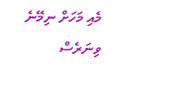މެއި މަހަށް ނިމޭނެ
ވިނަރެސް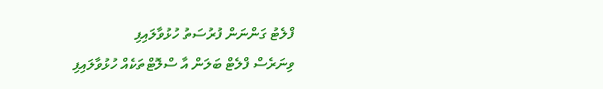ފްލެޓު ގަންނަން ފުރުސަތު ހުޅުވާލައިފި
ވިނަރެސް ފްލެޓް ބަލަން އާ ސްލޮޓްތަކެއް ހުޅުވާލައިފި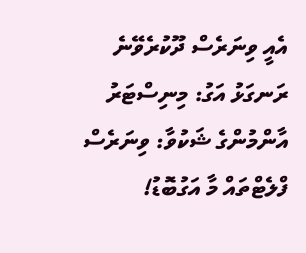އެއީ ވިނަރެސް ދޫކުރެވޭނެ ރަނގަޅު އަގު: މިނިސްޓަރު
އާންމުންގެ ޝަކުވާ: ވިނަރެސް ފްލެޓްތައް މާ އަގުބޮޑު!